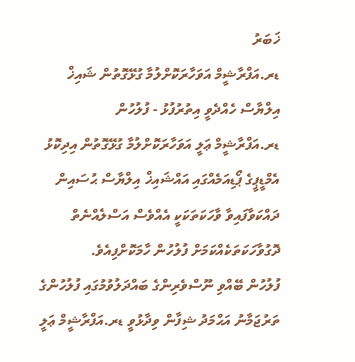ޚަބަރު
ޑރ.އަފްރާޝީމް އަވަހާރަކޮށްލުމާ ގުޅޭގޮތުން ޝައިޚް އިލްޔާސް ހެއްދެވީ އިތުރުފުޅު - ފުލުހުން
ޑރ.އަފްރާޝީމް ޢަލީ އަވަހާރަކޮށްލުމާ ގުޅޭގޮތުން އިދިކޮޅު އެމްޑީޕީގެ ޕޯޑިއަމެއްގައި އައްޝައިޚް އިލްޔާސް ޙުސައިން ދައްކަވާފައިވާ ވާހަކަތަކަކީ އެއްވެސް އަސްލެއްނެތް ދޮގުވާހަކަތަކެއްކަމަށް ފުލުހުން ހާމަކޮށްފިއެވެ.
ފުލުހުން ބޭއްވި ނޫސްވެރިންގެ ބައްދަލުވުމުގައި ފުލުހުންގެ ތަރުޖަމާނު އަޙްމަދު ޝިފާން ވިދާޅުވީ ޑރ.އަފްރާޝީމް ޢަލީ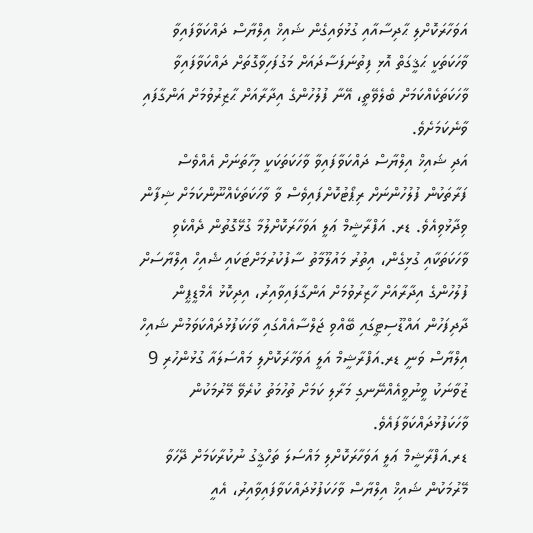އަވަހާރަކޮށްލި ޙާދިސާއާއި ގުޅުވައިގެން ޝައިޚް އިލްޔާސް ދައްކަވާފައިވާ ވާހަކަތަކީ ޙަޤީގަތް އޮޅި ފިތުނަފަސާދައަށް މަގުފަހިވާގޮތަށް ދައްކަވާފައިވާ ވާހަކަތަކެއްކަމަށް ބެލެވޭތީ، އޭނާ ފުލުހުންގެ އިދާރާއަށް ޙާޒިރުވުމަށް އަންގާފައި ވާނެކަމަށެވެ.
އަދި ޝައިޚް އިލްޔާސް ދައްކަވާފައިވާ ވާހަކަތަކަކީ މިހާތަނަށް އެއްވެސް ފަރާތަކުން ފުލުހުންނަށް ރިޕޯޓުކޮށްފައިވެސް ވާ ވާހަކަތަކެއްނޫންކަމަށް ޝިފާން ވިދާޅުވިއެވެ. ޑރ. އަފްރާޝީމް ޢަލީ އަވަހާރަކޮށްލުމާ ގުޅޭގޮތުން ދެއްކެވި ވާހަކަތަކާއި ގުޅިގެން، އިތުރު މައުލޫމާތު ސާފުކުރުމަށްޓަކައި ޝެއިހް އިލްޔާސަށް ފުލުހުންގެ އިދާރާއަށް ހާޒިރުވުމަށް އަންގާފައިވާއިރު، އިދިކޮޅު އެމްޑީޕީން ދާދިފަހުން އައްޑޫސިޓީގައި ބޭއްވި ޖަލްސާއެއްގައި ވާހަކަފުޅުދައްކަވަމުން ޝައިހް އިލްޔާސް ވަނީ ޑރ.އަފްރާޝީމް އަލީ އަވަހާރަކޮށްލި މައްސަލައާ ގުޅުންހުރި 9 ޒުވާނަކު ވީނުވީއެއްނޭނގި މަރާލި ކަމަށް ތުހުމަތު ކުރެވޭ މޭރުމަކުން ވާހަކަފުޅުދައްކަވާފައެވެ.
ޑރ.އަފްރާޝީމް ޢަލީ އަވަހާރަކޮށްލި މައްސަލަ ތަހްޤީގު ނުކުރާކަމަށް ދޭހަވާ މޭރުމަކުން ޝައިޚް އިލްޔާސް ވާހަކަފުޅުދައްކަވާފައިވާއިރު، އެއީ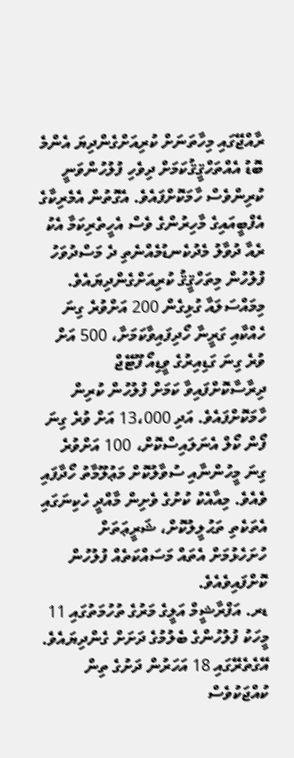ރާއްޖޭގައި މިހާތަނަށް ކުރިއަށްގެންދިޔަ އެންމެ ބޮޑު އެއްތަހްޤީޤުކަމަށް ދިވެހި ފުލުހުންވަނީ ކުރިންވެސް ހާމަކޮށްފައެވެ. އެގޮތުން އެމެރިކާގެ އެފްބީއައިގެ މާހިރުންގެ ވެސް އެހީތެރިކަމާ އެކު ރެއާ ދުވާލު މެދުކެނޑުމެއްނެތި ދެ މަސްދުވަހު ފުލުހުން މިތަހްޤީޤު ކުރިއަށްގެންދިޔައެވެ. މިމައްސަލައާ ގުޅިގެން 200 އަށްވުރެ ގިނަ ހެއްކާއި ގަރީނާ ހޯދިފައިވާކަމަށާ، 500 އަށް ވުރެ ގިނަ ގަޑިއިރުގެ ވީޑިއޯ ފޫޓޭޖް ދިރާސާކޮށްފައިވާ ކަމަށް ފުލުހުން ކުރިން ހާމަކޮށްފައެވެ. އަދި 13،000 އަށް ވުރެ ގިނަ ފޯން ކޯލް އެނަލައިސްކޮށް، 100 އަށްވުރެ ގިނަ މީހުންނާއި ސުވާލުކޮށް މަޢުލޫމާތު ހޯދާފައި ވެއެވެ. މިއާއެކު ކުށުގެ ވެށިން މާއްދީ ހެކިނަގައި އެތަކެތި ތަޙުލީލުކޮށް، ޝަރީޢަތަށް ހުށަހެޅުމަށް އެތައް މަސައްކަތެއް ފުލުހުން ކޮށްފައިވެއެވެ.
ޑރ. އަފްރާޝީމް އަލީގެ މަރުގެ ތުހުމަތުގައި 11 މީހަކު ފުލުހުންގެ ބެލުމުގެ ދަށަށް ގެންދިޔައެވެ. އޭގެތެރޭގައި 18 އަހަރުން ދަށުގެ ތިން ކުއްޖަކުވެސް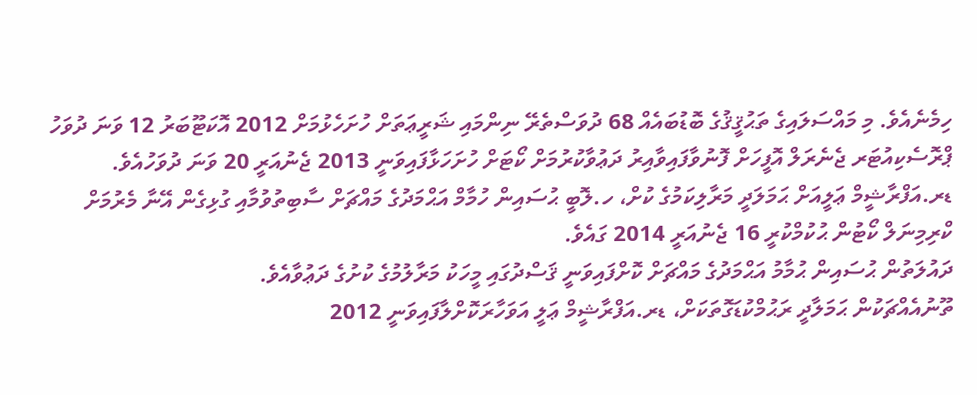ހިމެނެއެވެ. މި މައްސަލައިގެ ތަޙުޤީޤުގެ ބޮޑުބައެއް 68 ދުވަސްތެރޭ ނިންމައި ޝަރީޢަތަށް ހުށަހެޅުމަށް 2012 އޮކަޓޫބަރު 12 ވަނަ ދުވަހު ޕްރޮސެކިއުޓަރ ޖެނެރަލް އޮފީހަށް ފޮނުވާފައިވާއިރު ދަޢުވާކުރުމަށް ކޯޓަށް ހުށަހަޅާފައިވަނީ 2013 ޖެނުއަރީ 20 ވަނަ ދުވަހުއެވެ.
ޑރ.އަފްރާޝީމް ޢަލީއަށް ޙަމަލަދީ މަރާލިކަމުގެ ކުށް، ހ.ލޮބީ ޙުސައިން ހުމާމް އަޙްމަދުގެ މައްޗަށް ސާބިތުވުމާއި ގުޅިގެން އޭނާ މެރުމަށް ކްރިމިނަލް ކޯޓުން ޙުކުމްކުރީ 16 ޖެނުއަރީ 2014 ގައެވެ.
ދައުލަތުން ޙުސައިން ޙުމާމު އަޙްމަދުގެ މައްޗަށް ކޮށްފައިވަނީ ޤަސްދުގައި މީހަކު މަރާލުމުގެ ކުށުގެ ދަޢުވާއެވެ.
ތޫނުއެއްޗަކުން ޙަމަލާދީ ރަޙުމްކުޑަގޮތަކަށް، ޑރ.އަފްރާޝީމް ޢަލީ އަވަހާރަކޮށްލާފައިވަނީ 2012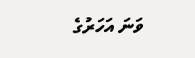ވަނަ އަހަރުގެ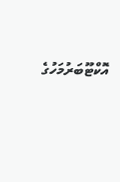އޮކްޓޫބަރުމަހުގެ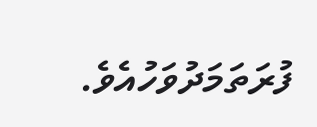ފުރަތަމަދުވަހުއެވެ.